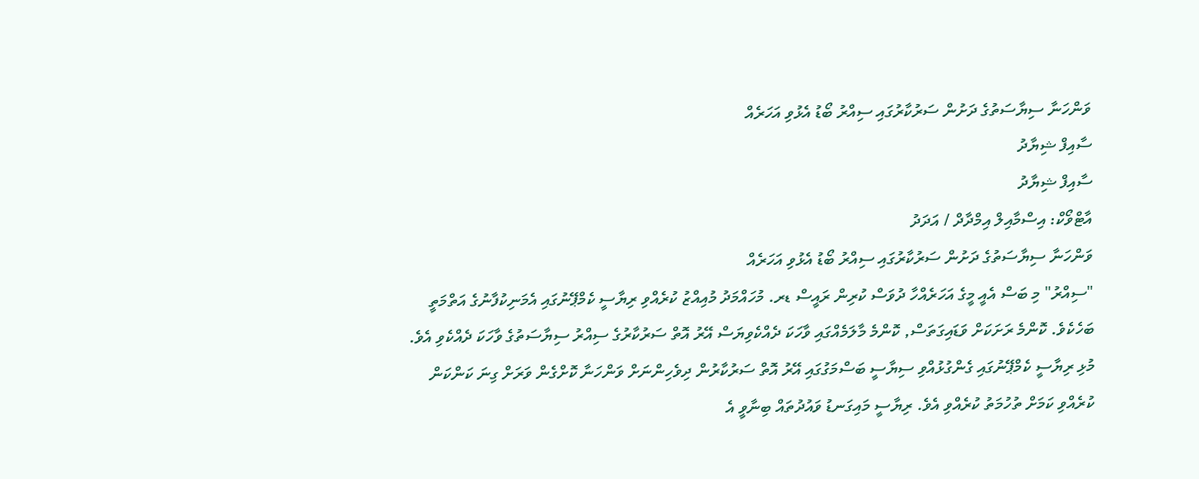ވަންހަނާ ސިޔާސަތުގެ ދަށުން ސަރުކާރުގައި ސިއްރު ބޯޑު އެޅުވި އަހަރެއް
ސާއިފް ޝިޔާދު
ސާއިފް ޝިޔާދު
އާޓްވޯކް: އިސްމާއިލް އިމްދާދް / އަދަދު
ވަންހަނާ ސިޔާސަތުގެ ދަށުން ސަރުކާރުގައި ސިއްރު ބޯޑު އެޅުވި އަހަރެއް
"ސިއްރު" މި ބަސް އެއީ މީގެ އަހަރެއްހާ ދުވަސް ކުރިން ރައީސް ޑރ. މުހައްމަދު މުއިއްޒު ކުރެއްވި ރިޔާސީ ކެމްޕޭނުގައި އެމަނިކުފާނުގެ އަތްމަތީ ބަހެކެވެ. ކޮންމެ ރަށަކަށް ވަޑައިގަތަސް, ކޮންމެ މާލަމެއްގައި ވާހަކަ ދެއްކެވިޔަސް އޭރު އޮތް ސަރުކާރުގެ ސިއްރު ސިޔާސަތުގެ ވާހަކަ ދެއްކެވި އެވެ.
މުޅި ރިޔާސީ ކެމްޕޭނުގައި ގެންގުޅުއްވި ސިޔާސީ ބަސްމަގުގައި އޭރު އޮތް ސަރުކާރުން ދިވެހިންނަށް ވަންހަނާ ކޮށްގެން ވަރަށް ގިނަ ކަންކަން ކުރެއްވި ކަމަށް ތުހުމަތު ކުރެއްވި އެވެ. ރިޔާސީ މައިގަނޑު ވައުދުތައް ބިނާވީ އެ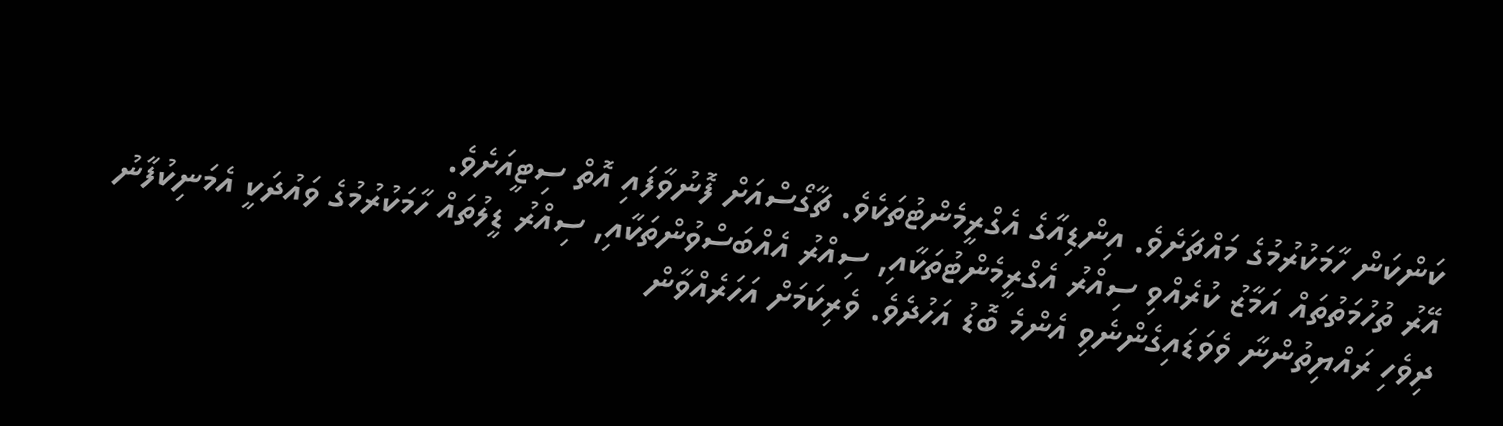ކަންކަން ހާމަކުރުމުގެ މައްޗަށެވެ. އިންޑިއާގެ އެގްރީމެންޓުތަކެވެ. ޗާގޯސްއަށް ފޮނުވާފައި އޮތް ސިޓީއަށެވެ.
އޭރު ތުހުމަތުތައް އަމާޒު ކުރެއްވި ސިއްރު އެގްރީމެންޓުތަކާއި, ސިއްރު އެއްބަސްވުންތަކާއި, ސިއްރު ޑީލުތައް ހާމަކުރުމުގެ ވައުދަކީ އެމަނިކުފާނު ދިވެހި ރައްޔިތުންނާ ވެވަޑައިގެންނެވި އެންމެ ބޮޑު އަހުދެވެ. ވެރިކަމަށް އަހަރެއްވާން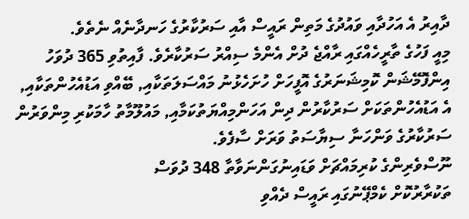ދާއިރު އެ އަހުދާއި ވައުދުގެ މަތިން ރައީސް އާއި ސަރުކާރުގެ ހަނދާނެއް ނެތެވެ.
މިއީ ފަހުގެ ތާރީހެއްގައި ރާއްޖެ ދުށް އެންމެ ސިއްރު ސަރުކާރެވެ. ފާއިތުވި 365 ދުވަހު އިންފޮމޭޝަން ކޮމިޝަނަރުގެ އޮފީހަށް ހުށަހެޅުނު މައްސަލަތަކާއި, ބޭއްވި އަޑުއެހުންތަކާއި, އެ އަޑުއެހުންތަކަށް ސަރުކާރުން ދިން އަހަންމިއްޔަތުކަމާއި, މައުލޫމާތު ހާމަކުރި މިންވަރުން ސަރުކާރުގެ ވަންހަނާ ސިޔާސަތު ވަރަށް ސާފެވެ.
ނޫސްވެރިންގެ ކުރިމައްޗަށް ވަޑައިނުގަންނަވާތާ 348 ދުވަސް
ތަކުރާރުކޮށް ކެމްޕޭނުގައި ރައީސް ދެއްވި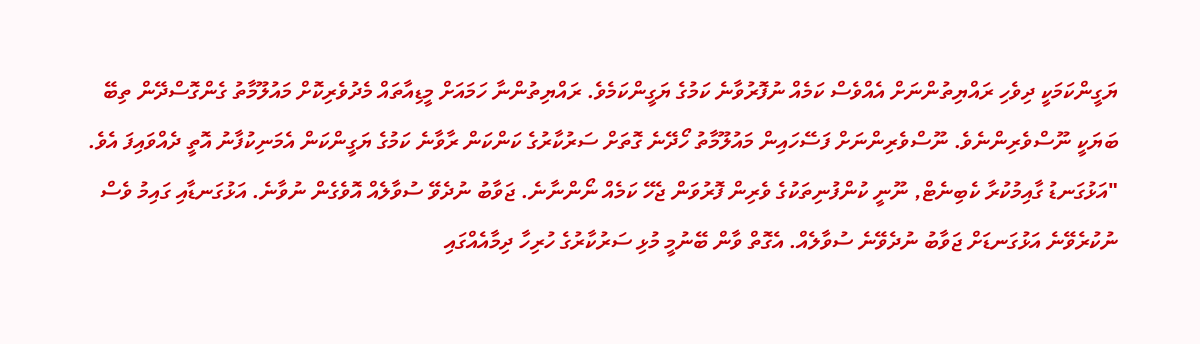ޔަގީންކަމަކީ ދިވެހި ރައްޔިތުންނަށް އެއްވެސް ކަމެއް ނުފޮރުވާނެ ކަމުގެ ޔަގީންކަމެވެ. ރައްޔިތުންނާ ހަމައަށް މީޑިއާތައް މެދުވެރިކޮށް މައުލޫމާތު ގެންގޮސްދޭން ތިބޭ ބަޔަކީ ނޫސްވެރިންނެވެ. ނޫސްވެރިންނަށް ފަސޭހައިން މައުލޫމާތު ހޯދޭނެ ގޮތަށް ސަރުކާރުގެ ކަންކަން ރާވާނެ ކަމުގެ ޔަގީންކަން އެމަނިކުފާނު އޮތީ ދެއްވައިފަ އެވެ.
"އަޅުގަނޑު ގާއިމުކުރާ ކެބިނެޓް, ނޫނީ ކުންފުނިތަކުގެ ވެރިން ފޮރުވަން ޖެހޭ ކަމެއް ނޯންނާނެ. ޖަވާބު ނުދެވޭ ސުވާލެއް އޮވެގެން ނުވާނެ. އަޅުގަނޑާއި ގައިމު ވެސް ނުކުރެވޭނެ އަޅުގަނޑަށް ޖަވާބު ނުދެވޭނެ ސުވާލެއް. އެގޮތް ވާން ބޭނުމީ މުޅި ސަރުކާރުގެ ހުރިހާ ދިމާއެއްގައި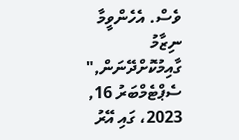ވެސް. އެހެންވީމާ ނިޒާމު ގާއިމުކޮށްދޭނަން," ސެޕްޓެމްބަރު 16, 2023، ގައި އޭރު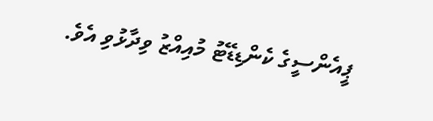ޕީއެންސީގެ ކެންޑިޑޭޓު މުއިއްޒު ވިދާޅުވި އެވެ.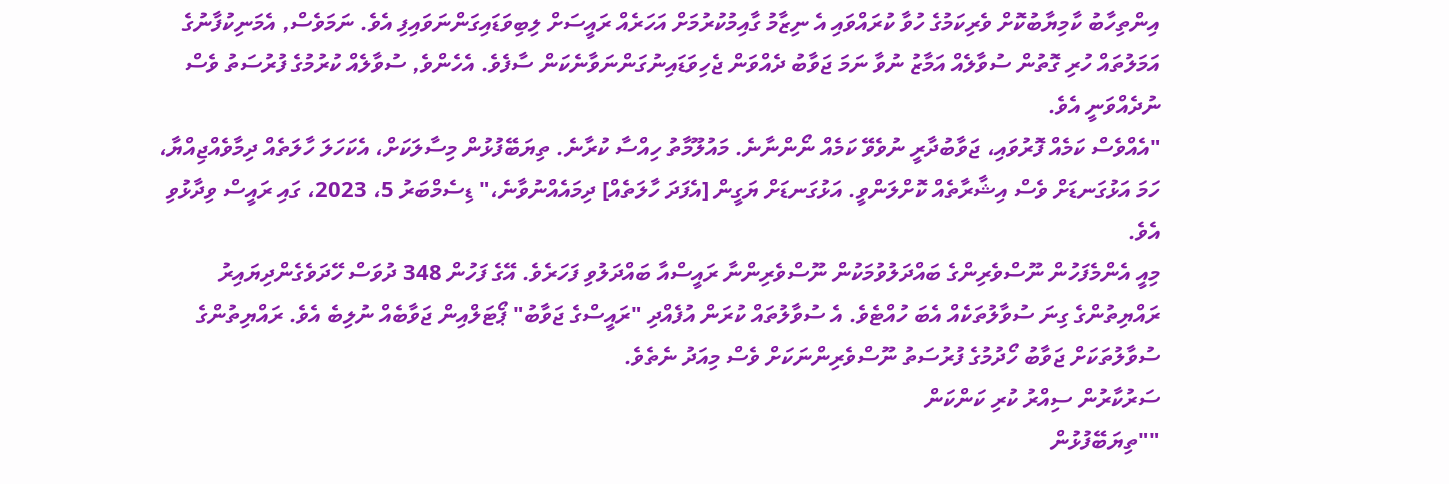އިންތިހާބު ކާމިޔާބުކޮށް ވެރިކަމުގެ ހުވާ ކުރައްވައި އެ ނިޒާމު ގާއިމުކުރުމަށް އަހަރެއް ރައީސަށް ލިބިވަޑައިގަންނަވައިފި އެވެ. ނަމަވެސް, އެމަނިކުފާނުގެ އަމަލުތައް ހުރި ގޮތުން ސުވާލެއް އަމާޒު ނުވާ ނަމަ ޖަވާބު ދެއްވަން ޖެހިވަޑައިނުގަންނަވާނެކަން ސާފެވެ. އެހެންވެ, ސުވާލެއް ކުރުމުގެ ފުރުސަތު ވެސް ނުދެއްވަނީ އެވެ.
"އެއްވެސް ކަމެއް ފޮރުވައި، ޖަވާބުދާރީ ނުވެވޭ ކަމެއް ނޯންނާނެ. މައުލޫމާތު ހިއްސާ ކުރާނެ. ތިޔަބޭފުޅުން މިސާލަކަށް، އެކަހަލަ ހާލަތެއް ދިމާވެއްޖިއްޔާ، ހަމަ އަޅުގަނޑަށް ވެސް އިޝާރާތެއް ކޮށްލަންވީ. އަޅުގަނޑަށް ޔަގީން [އެފަދަ ހާލަތެއް] ދިމައެއްނުވާނެ،" ޑިސެމްބަރު 5، 2023، ގައި ރައީސް ވިދާޅުވި އެވެ.
މިއީ އެންމެފަހުން ނޫސްވެރިންގެ ބައްދަލުވުމަކުން ނޫސްވެރިންނާ ރައީސްއާ ބައްދަލުވި ފަހަރެވެ. އޭގެ ފަހުން 348 ދުވަސް ހޭދަވެގެންދިޔައިރު ރައްޔިތުންގެ ގިނަ ސުވާލުތަކެއް އެބަ ހުއްޓެވެ. އެ ސުވާލުތައް ކުރަން އުފެއްދި "ރައީސްގެ ޖަވާބު" ޕޯޓަލްއިން ޖަވާބެއް ނުލިބެ އެވެ. ރައްޔިތުންގެ ސުވާލުތަކަށް ޖަވާބު ހޯދުމުގެ ފުރުސަތު ނޫސްވެރިންނަކަށް ވެސް މިއަދު ނެތެވެ.
ސަރުކާރުން ސިއްރު ކުރި ކަންކަން
""ތިޔަބޭފުޅުން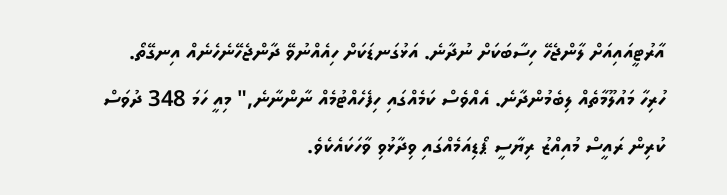އާރުޓީއައިއަށް ލާންޖެހޭ ހިސާބަކަށް ނުދާނެ. އަޅުގަނޑަކަށް ހިއެއްނުވޭ ދާންޖެހޭނެހެނެއް އިނގޭތޯ. ހުރިހާ މައުލޫމާތެއް ލިބެމުންދާނެ. އެއްވެސް ކަމެއްގައި ހިފެހެއްޓުމެއް ނާންނާނެ," މިއީ ހަމަ 348 ދުވަސް ކުރިން ރައީސް މުއިއްޒު ރިޔާސީ ޕޯޑިއަމެއްގައި ވިދާޅުވި ވާހަކައެކެވެ.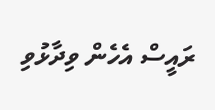ރައީސް އެހެން ވިދާޅުވި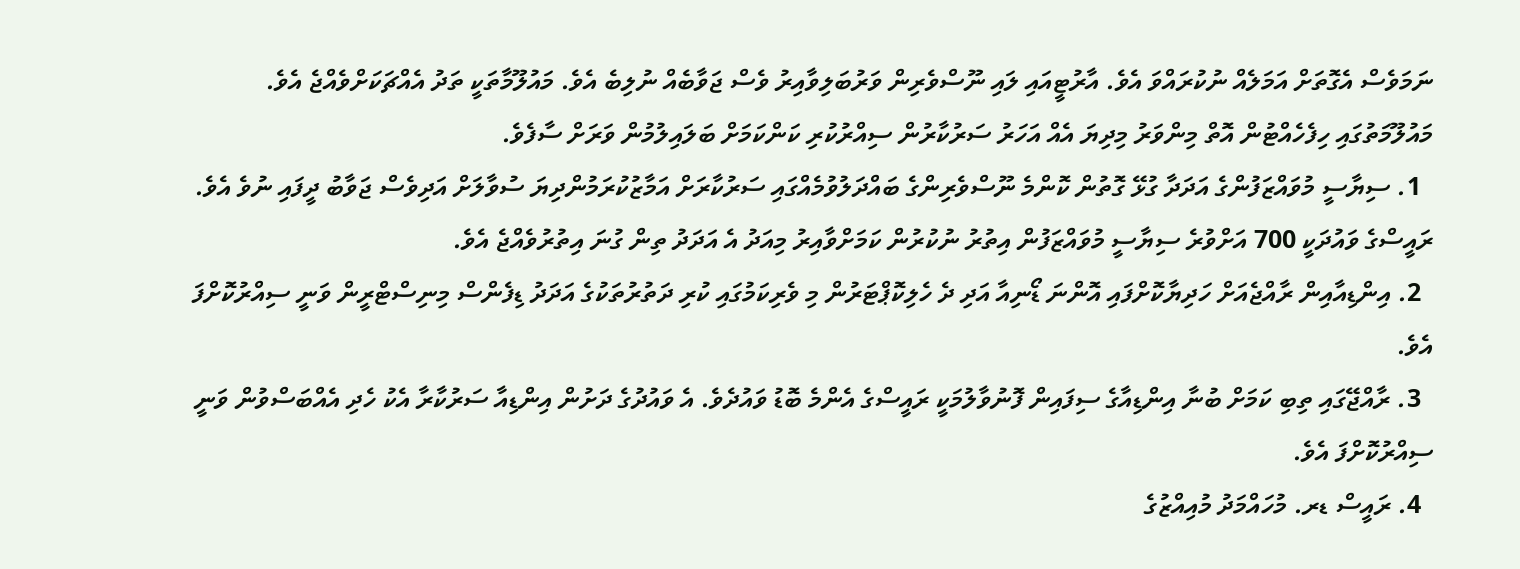ނަމަވެސް އެގޮތަށް އަމަލެއް ނުކުރައްވަ އެވެ. އާރުޓީއައި ލައި ނޫސްވެރިން ވަރުބަލިވާއިރު ވެސް ޖަވާބެއް ނުލިބެ އެވެ. މައުލޫމާތަކީ ތަދު އެއްޗަކަށްވެއްޖެ އެވެ. މައުލޫމަތުގައި ހިފެހެއްޓުން އޮތް މިންވަރު މިދިޔަ އެއް އަހަރު ސަރުކާރުން ސިއްރުކުރި ކަންކަމަށް ބަލައިލުމުން ވަރަށް ސާފެވެ.
  1. ސިޔާސީ މުވައްޒަފުންގެ އަދަދާ ގުޅޭ ގޮތުން ކޮންމެ ނޫސްވެރިންގެ ބައްދަލުވުމެއްގައި ސަރުކާރަށް އަމާޒުކުރަމުންދިޔަ ސުވާލަށް އަދިވެސް ޖަވާބު ދީފައި ނުވެ އެވެ. ރައީސްގެ ވައުދަކީ 700 އަށްވުރެ ސިޔާސީ މުވައްޒަފުން އިތުރު ނުކުރުން ކަމަށްވާއިރު މިއަދު އެ އަދަދު ތިން ގުނަ އިތުރުވެއްޖެ އެވެ.
  2. އިންޑިއާއިން ރާއްޖެއަށް ހަދިޔާކޮށްފައި އޮންނަ ޑޯނިއާ އަދި ދެ ހެލިކޮޕްޓަރުން މި ވެރިކަމުގައި ކުރި ދަތުރުތަކުގެ އަދަދު ޑިފެންސް މިނިސްޓްރީން ވަނީ ސިއްރުކޮށްފަ އެވެ.
  3. ރާއްޖޭގައި ތިބި ކަމަށް ބުނާ އިންޑިއާގެ ސިފައިން ފޮނުވާލުމަކީ ރައީސްގެ އެންމެ ބޮޑު ވައުދެވެ. އެ ވައުދުގެ ދަށުން އިންޑިއާ ސަރުކާރާ އެކު ހެދި އެއްބަސްވުން ވަނީ ސިއްރުކޮށްފަ އެވެ.
  4. ރައީސް ޑރ. މުހައްމަދު މުއިއްޒުގެ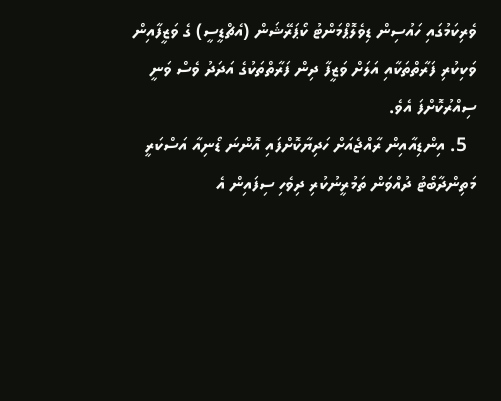ވެރިކަމުގައި ހައުސިން ޑިވެލޮޕްމަންޓު ކޯޕަރޭޝަން (އެޗްޑީސީ) ގެ ވަޒީފާއިން ވަކިކުރި ފަރާތްތަކާއި އަލަށް ވަޒީފާ ދިން ފަރާތްތަކުގެ އަދަދު ވެސް ވަނީ ސިއްރުކޮށްފަ އެވެ.
  5. އިންޑިއާއިން ރާއްޖެއަށް ހަދިޔާކޮށްފައި އޮންނަ ޑޯނިއާ އަސްކަރީ މަތިންދާބޯޓު ދުއްވަން ތަމުރީނުކުރި ދިވެހި ސިފައިން އެ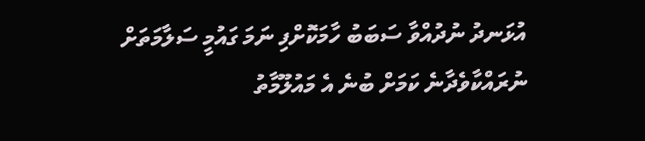އުޅަނދު ނުދުއްވާ ސަބަބު ހާމަކޮށްފި ނަމަ ގައުމީ ސަލާމަތަށް ނުރައްކާވެދާނެ ކަމަށް ބުނެ އެ މައުލޫމާތު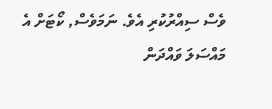ވެސް ސިއްރުކުރި އެވެ. ނަމަވެސް, ކޯޓަށް އެ މައްސަލަ ވައްދަން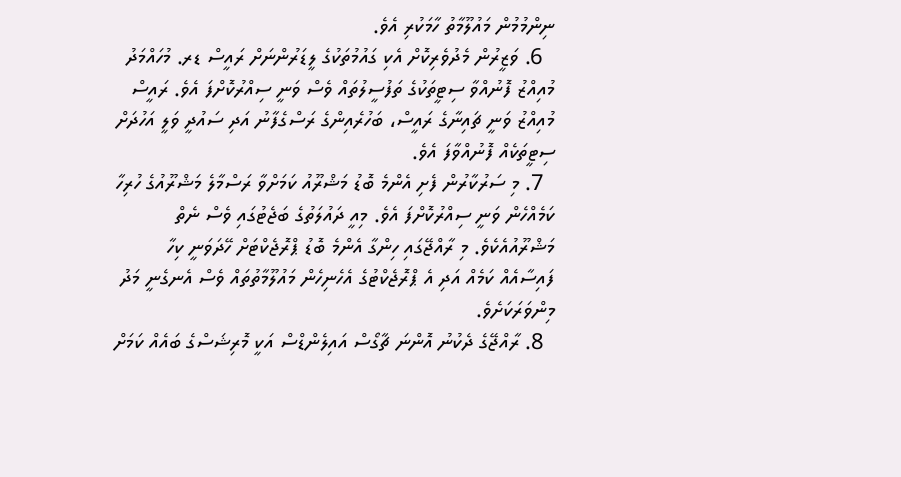ނިންމުމުން މައުލޫމާތު ހާމަކުރި އެވެ.
  6. ވަޒީރުން މެދުވެރިކޮށް އެކި ގައުމުތަކުގެ ލީޑަރުންނަށް ރައީސް ޑރ. މުހައްމަދު މުއިއްޒު ފޮނުއްވާ ސިޓީތަކުގެ ތަފުސީލުތައް ވެސް ވަނީ ސިއްރުކޮށްފަ އެވެ. ރައީސް މުއިއްޒު ވަނީ ޗައިނާގެ ރައީސް، ބަހުރެއިންގެ ރަސްގެފާނު އަދި ސައުދީ ވަލީ އަހުދަށް ސިޓީތަކެއް ފޮނުއްވާފަ އެވެ.
  7. މި ސަރުކާރުން ފެށި އެންމެ ބޮޑު މަޝްރޫއު ކަމަށްވާ ރަސްމާލެ މަޝްރޫއުގެ ހުރިހާ ކަމެއްހެން ވަނީ ސިއްރުކޮށްފަ އެވެ. މިއީ ދައުލަތުގެ ބަޖެޓުގައި ވެސް ނެތް މަޝްރޫއުއެކެވެ. މި ރާއްޖޭގައި ހިންގާ އެންމެ ބޮޑު ޕްރޮޖެކްޓަށް ހޭދަވަނީ ކިހާ ފައިސާއެއް ކަމެއް އަދި އެ ޕްރޮޖެކްޓުގެ އެހެނިހެން މައުލޫމާތުތައް ވެސް އެނގެނީ މަދު މިންވަރަކަށެވެ.
  8. ރާއްޖޭގެ ދެކުނު އޮންނަ ޗާގޯސް އައިލެންޑްސް އަކީ މޮރިޝަސްގެ ބައެއް ކަމަށް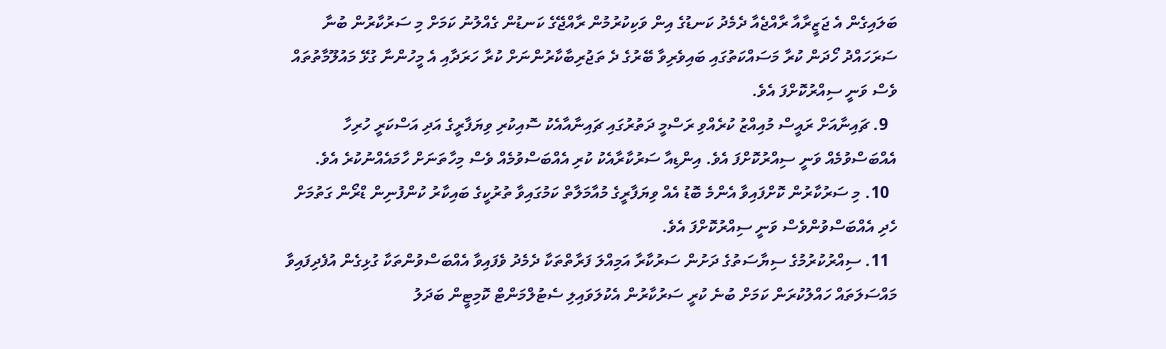ބަލައިގެން އެ ޖަޒީރާއާ ރާއްޖެއާ ދެމެދު ކަނޑުގެ އިން ވަކިކުރުމުން ރާއްޖޭގެ ކަނޑުން ގެއްލުނު ކަމަށް މި ސަރުކާރުން ބުނާ ސަރަހައްދު ހޯދަން ކުރާ މަސައްކަތުގައި ބައިވެރިވާ ބޭރުގެ ދެ ތަޖުރިބާކާރުންނަށް ކުރާ ހަރަދާއި އެ މީހުންނާ ގުޅޭ މައުލޫމާތުތައް ވެސް ވަނީ ސިއްރުކޮށްފަ އެވެ.
  9. ޗައިނާއަށް ރައީސް މުއިއްޒު ކުރެއްވި ރަސްމީ ދަތުރުގައި ޗައިނާއާއެކު ސޮއިކުރި ވިޔަފާރީގެ އަދި އަސްކަރީ ހުރިހާ އެއްބަސްވުމެއް ވަނީ ސިއްރުކޮށްފަ އެވެ. އިންޑިއާ ސަރުކާރާއެކު ކުރި އެއްބަސްވުމެއް ވެސް މިހާތަނަށް ހާމައެއްނުކުރެ އެވެ.
  10. މި ސަރުކާރުން ކޮށްފައިވާ އެންމެ ބޮޑު އެއް ވިޔަފާރީގެ މުއާމަލާތް ކަމުގައިވާ ތުރުކީގެ ބައިކާރު ކުންފުނިން ޑްރޯން ގަތުމަށް ހެދި އެއްބަސްވުންވެސް ވަނީ ސިއްރުކޮށްފަ އެވެ.
  11. ސިއްރުކުރުމުގެ ސިޔާސަތުގެ ދަށުން ސަރުކާރާ އަމިއްލަ ފަރާތްތަކާ ދެމެދު ވެފައިވާ އެއްބަސްވުންތަކާ ގުޅިގެން އުފެދިފައިވާ މައްސަލަތައް ހައްލުކުރަން ކަމަށް ބުނެ ކުރީ ސަރުކާރުން އެކުލަވައިލި ސެޓުލްމަންޓް ކޮމިޓީން ބަދަލު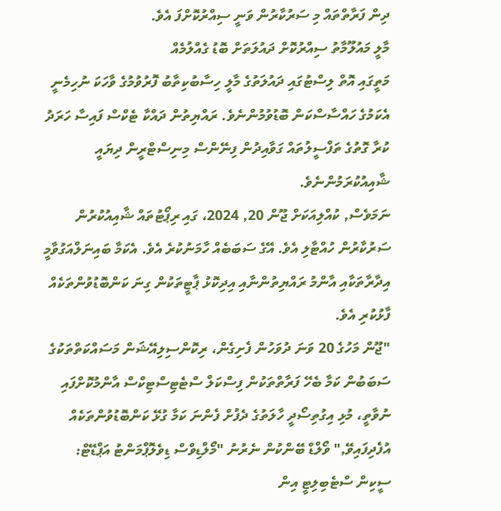ދިން ފަރާތްތައް މި ސަރުކާރުން ވަނީ ސިއްރުކޮށްފަ އެވެ.
މާލީ މައުލޫމާތު ސިއްރުކޮށް ދައުލަތަށް ބޮޑު ގެއްލުމެއް
މަތީގައި އޮތް ލިސްޓުގައި ދައުލަތުގެ މާލީ ހިސާބުކިތާބު ފޮރުވުމުގެ ވާހަކަ ނުހިމެނީ އެކަމުގެ ހައްސާސްކަން ބޮޑުވުމުންނެވެ. ރައްޔިތުން ދައްކާ ޓެކްސް ފައިސާ ހަރަދު ކުރާ ގޮތުގެ ތަފްސީލުތައް ގަވާއިދުން ފިނޭންސް މިނިސްޓްރީން ދިޔައީ ޝާއިއުކުރަމުންނެވެ.
ނަމަވެސް, ކުއްލިއަކަށް ޖޫން 20, 2024، ގައި ރިޕޯޓުތައް ޝާއިއުކުރުން ސަރުކާރުން ހުއްޓާލި އެވެ. އޭގެ ސަބަބެއް ހާމަނުކުރެ އެވެ. އެކަމާ ބައިނަލްއަގުވާމީ އިދާރާތަކާއި އާންމު ރައްޔިތުންނާއި އިދިކޮޅު ޕާޓީތަކުން ގިނަ ކަންބޮޑުވުންތަކެއް ފާޅުކުރި އެވެ.
"ޖޫން މަހުގެ 20 ވަނަ ދުވަހުން ފެށިގެން، ރިކޮންސިލިއޭޝަން މަސައްކަތްތަކުގެ ސަބަބުން ކަމާ ބެހޭ ފަރާތްތަކުން ފިސްކަލް ސްޓެޓިސްޓިކްސް އާންމުކޮށްފައި ނުވާތީ، މުޅި އިގުތިސޯދީ ހާލަތުގެ ދެފުށް ފެންނަ ކަމާ ގުޅޭ ކަންބޮޑުވުންތަކެއް އުފެދިފައިވޭ," ވޯލްޑް ބޭންކުން ނެރުނު "މޯލްޑިވްސް ޑިވެލޮޕްމަންޓު އަޕްޑޭޓް: ސީކިން ސްޓެބިލިޓީ އިން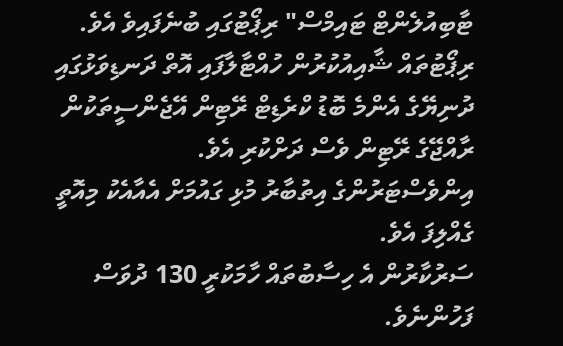ޓާބިއުލެންޓް ޓައިމްސް" ރިޕޯޓުގައި ބުނެފައިވެ އެވެ.
ރިޕޯޓުތައް ޝާއިއުކުރުން ހުއްޓާލާފައި އޮތް ދަނޑިވަޅުގައި ދުނިޔޭގެ އެންމެ ބޮޑު ކްރެޑިޓް ރޭޓިން އޭޖެންސީތަކުން ރާއްޖޭގެ ރޭޓިން ވެސް ދަށްކުރި އެވެ. އިންވެސްޓަރުންގެ އިތުބާރު މުޅި ގައުމަށް އެއާއެކު މިއޮތީ ގެއްލިފަ އެވެ.
ސަރުކާރުން އެ ހިސާބުތައް ހާމަކުރީ 130 ދުވަސް ފަހުންނެވެ.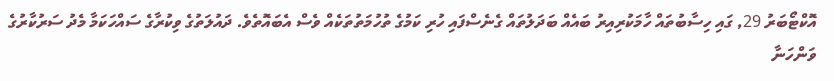އޮކްޓޯބަރު 29, ގައި ހިސާބުތައް ހާމަކުރިއިރު ބައެއް ބަދަލުތައް ގެނެސްފައި ހުރި ކަމުގެ ތުހުމަތުތަކެއް ވެސް އެބައޮތެވެ. ދައުލަތުގެ ވިކުރާގެ ސައްހަކަމާ މެދު ސަރުކާރުގެ ވަންހަނާ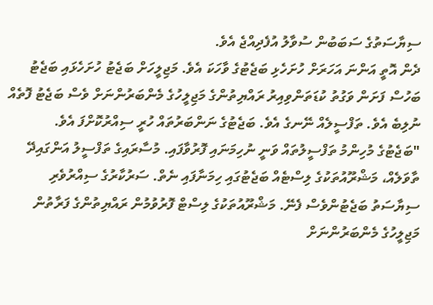ސިޔާސަތުގެ ސަބަބުން ސުވާލު އުފެދިއްޖެ އެވެ.
ދެން އޮތީ އަންނަ އަހަރަށް ހުށަހެޅި ބަޖެޓުގެ ވާހަކަ އެވެ. މަޖިލީހަށް ބަޖެޓު ހުށަހެޅައި ބަޖެޓު ބަހުސް ފަށަން ވަގުތު ކުޑަތަންވިއިރު ރައްޔިތުންގެ މަޖިލީހުގެ މެންބަރުންނަށް ވެސް ބަޖެޓު ފޮތެއް ނުލިބެ އެވެ. ތަފްސީލެއް ނޭނގެ އެވެ. ބަޖެޓުގެ ނަންބަރުތައް ހުރީ ސިއްރުކޮށްފަ އެވެ.
"ބަޖެޓުގެ މުހިންމު ތަފްސީލުތައް ވަނީ ނުހިމަނައި ފޮރުވާފައި. މުސާރައިގެ ތަފްސީލު އަންގައިދޭ ތާވަލެއް، މަޝްރޫއުތަކުގެ ލިސްޓެއް ބަޖެޓުގައި ހިމަނާފައި ނެތް. ސަރުކާރުގެ ސިއްރުވެރި ސިޔާސަތު ބަޖެޓުންވެސް ފެނޭ. މަޝްރޫއުތަކުގެ ލިސްޓް ފޮރުވުމުން ރައްޔިތުންގެ ފަރާތުން މަޖިލީހުގެ މެންބަރުންނަށް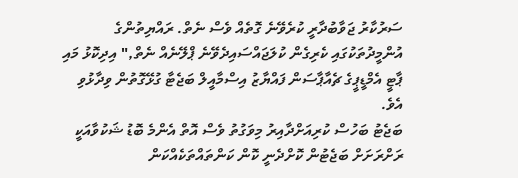ސަރުކާރު ޖަވާބުދާރީ ކުރެވޭނެ ގޮތެއް ވެސް ނެތް. ރައްޔިތުންގެ އުންމީދުތަކުގައި ކެރިގެން ކުލަޖައްސައިދެވޭނެ ޕްލޭނެއް ނެތް," އިދިކޮޅު މައި ޕާޓީ އެމްޑީޕީގެ ޗެއާޕާސަން ފައްޔާޒު އިސްމާއީލް ބަޖެޓާ ގުޅޭގޮތުން ވިދާޅުވި އެވެ.
ބަޖެޓު ބަހުސް ކުރިއަށްދާއިރު މިވަގުތު ވެސް އޮތް އެންމެ ބޮޑު ޝަކުވާއަކީ ރަށްރަށަށް ބަޖެޓުން ކޮށްދެނީ ކޮން ކަންތައްތަކެއްކަން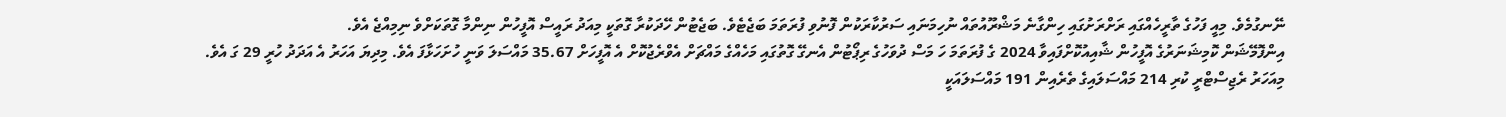ނޭނގުމެވެ. މިއީ ފަހުގެ ތާރީހެއްގައި ރަށްރަށުގައި ހިންގާނެ މަޝްރޫއުތައް ނުހިމަނައި ސަރުކާރަކުން ފޮނުވި ފުރަތަމަ ބަޖެޓެވެ. ބަޖެޓުން ހޭދަކުރާ ގޮތަކީ މިއަދު ރައީސް އޮފީހުން ނިންމާ ގޮތަކަށްވެ ނިމިއްޖެ އެވެ.
އިންފޮމޭޝަން ކޮމިޝަނަރުގެ އޮފީހުން ޝާއިއުކޮށްފައިވާ 2024 ގެ ފުރަތަމަ ހަ މަސް ދުވަހުގެ ރިޕޯޓުން އެނގޭ ގޮތުގައި މަހެއްގެ މައްޗަށް އެވްރެޖުކޮށް އެ އޮފީހަށް 35.67 މައްސަލަ ވަނީ ހުށަހަޅާފަ އެވެ. މިދިޔަ އަހަރު އެ އަދަދު ހުރީ 29 ގަ އެވެ.
މިއަހަރު ރެޖިސްޓްރީ ކުރި 214 މައްސަލައިގެ ތެރެއިން 191 މައްސަލައަކީ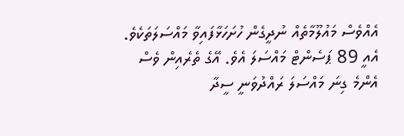އެއްވެސް މައުލޫމާތެއް ނުދީގެން ހުށަހަޅާފައިވާ މައްސަލަތަކެވެ. އެއީ 89 ޕަސެންޓް މައްސަލަ އެވެ. އޭގެ ތެރެއިން ވެސް އެންމެ ގިނަ މައްސަލަ ރައްދުވަނީ ސީދާ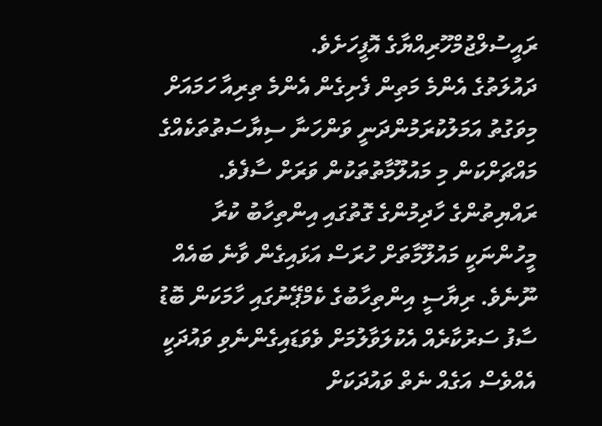ރައީސުލްޖުމްހޫރިއްޔާގެ އޮފީހަށެވެ.
ދައުލަތުގެ އެންމެ މަތިން ފެށިގެން އެންމެ ތިރިއާ ހަމައަށް މިވަގުތު އަމަލުކުރަމުންދަނީ ވަންހަނާ ސިޔާސަތުތަކެއްގެ މައްޗަށްކަން މި މައުލޫމާތުތަކުން ވަރަށް ސާފެވެ. ރައްޔިތުންގެ ހާދިމުންގެ ގޮތުގައި އިންތިހާބު ކުރާ މީހުންނަކީ މައުލޫމާތަށް ހުރަސް އަޅައިގެން ވާނެ ބައެއް ނޫނެވެ. ރިޔާސީ އިންތިހާބުގެ ކެމްޕޭނުގައި ހާމަކަން ބޮޑު ސާފު ސަރުކާރެއް އެކުލަވާލުމަށް ވެވަޑައިގެންނެވި ވައުދަކީ އެއްވެސް އަގެއް ނެތް ވައުދަކަށް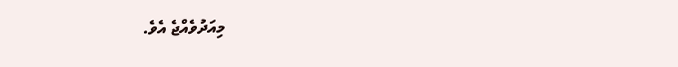މިއަދުވެއްޖެ އެވެ.